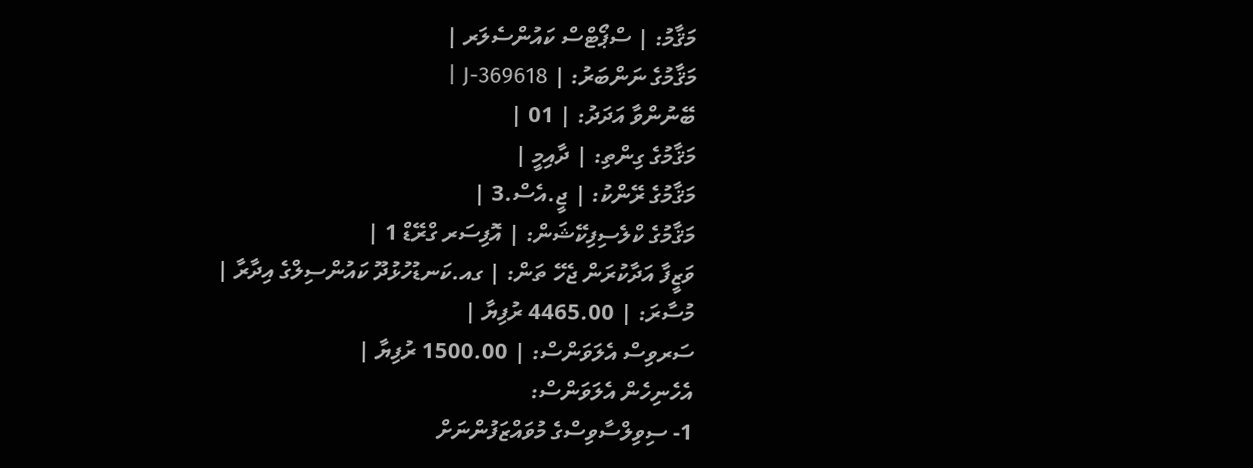މަޤާމު: | ސްޕޯޓްސް ކައުންސެލަރ |
މަޤާމުގެ ނަންބަރު: | J-369618 |
ބޭނުންވާ އަދަދު: | 01 |
މަޤާމުގެ ގިންތި: | ދާއިމީ |
މަޤާމުގެ ރޭންކު: | ޖީ.އެސް.3 |
މަޤާމުގެ ކްލެސިފިކޭޝަން: | އޮފިސަރ ގްރޭޑް 1 |
ވަޒީފާ އަދާކުރަން ޖެހޭ ތަން: | ގއ.ކަނޑުހުޅުދޫ ކައުންސިލްގެ އިދާރާ |
މުސާރަ: | 4465.00 ރުފިޔާ |
ސަރވިސް އެލަވަންސް: | 1500.00 ރުފިޔާ |
އެހެނިހެން އެލަވަންސް:
1- ސިވިލްސާވިސްގެ މުވައްޒަފުންނަށް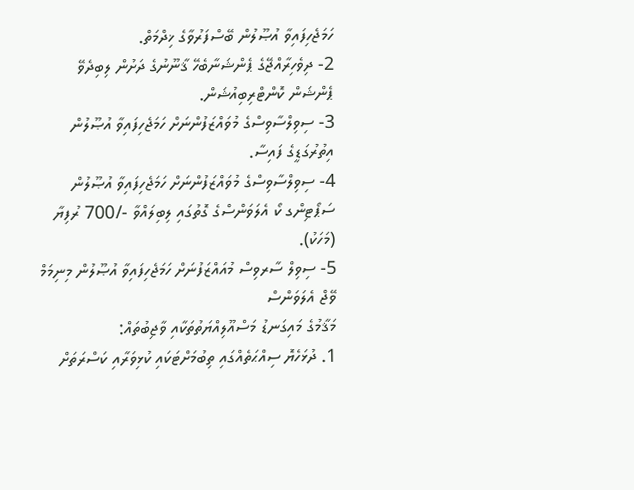ހަމަޖެހިފައިވާ އުޞޫލުން ބޭސްފަރުވާގެ ޚިދްމަތް.
2- ދިވެހިރާއްޖޭގެ ޕެންޝަނާބެހޭ ޤާނޫނުގެ ދަށުން ލިބިދެވޭ ޕެންޝަން ކޮންޓްރިބިއުޝަން.
3- ސިވިލްސާވިސްގެ މުވައްޒަފުންނަށް ހަމަޖެހިފައިވާ އުޞޫލުން އިތުރުގަޑީގެ ފައިސާ.
4- ސިވިލްސާވިސްގެ މުވައްޒަފުންނަށް ހަމަޖެހިފައިވާ އުޞޫލުން ސަޕޯޓިންގ ކޯ އެލަވަންސްގެ ގޮތުގައި ލިބިލައްވާ -/700 ރުފިޔާ (މަހަކު).
5- ސިވިލް ސާރވިސް މުއައްޒަފުނަށް ހަމަޖެހިފައިވާ އުޞޫލުން މިނިމަމް ވޭޖް އެލަވަންސް
މަޤާމުގެ މައިގަނޑު މަސްއޫލިއްޔަތުތަކާއި ވާޖިބުތައް:
1. ދުޅަހެޔޮ ސިއްޙަތެއްގައި ތިބުމަށްޓަކައި ކުޅިވަރާއި ކަސްރަތަށް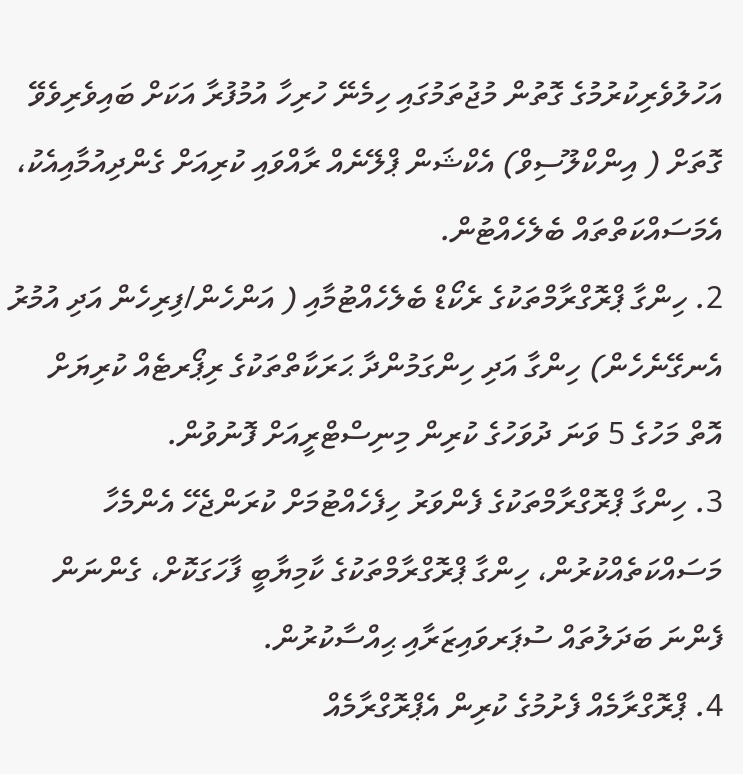އަހުލުވެރިކުރުމުގެ ގޮތުން މުޖުތަމުގައި ހިމެނޭ ހުރިހާ އުމުފުރާ އަކަށް ބައިވެރިވެވޭ ގޮތަށް ( އިންކްލޫސިވް) އެކްޝަން ޕްލޭނެއް ރާއްވައި ކުރިއަށް ގެންދިއުމާއިއެކު، އެމަސައްކަތްތައް ބެލެހެއްޓުން.
2. ހިންގާ ޕްރޮގްރާމްތަކުގެ ރެކޯޑް ބެލެހެއްޓުމާއި ( އަންހެން/ފިރިހެން އަދި އުމުރު އެނގޭނެހެން) ހިންގާ އަދި ހިންގަމުންދާ ޙަރަކާތްތަކުގެ ރިޕޯރޓެއް ކުރިޔަށް އޮތް މަހުގެ 5 ވަނަ ދުވަހުގެ ކުރިން މިނިސްޓްރީއަށް ފޮނުވުން.
3. ހިންގާ ޕްރޮގްރާމްތަކުގެ ފެންވަރު ހިފެހެއްޓުމަށް ކުރަންޖެހޭ އެންމެހާ މަސައްކަތެއްކުރުން، ހިންގާ ޕްރޮގްރާމްތަކުގެ ކާމިޔާބީ ފާހަގަކޮށް، ގެންނަން ފެންނަ ބަދަލުތައް ސުޕަރވައިޒަރާއި ޙިއްސާކުރުން.
4. ޕްރޮގްރާމެއް ފެށުމުގެ ކުރިން އެޕްރޮގްރާމެއް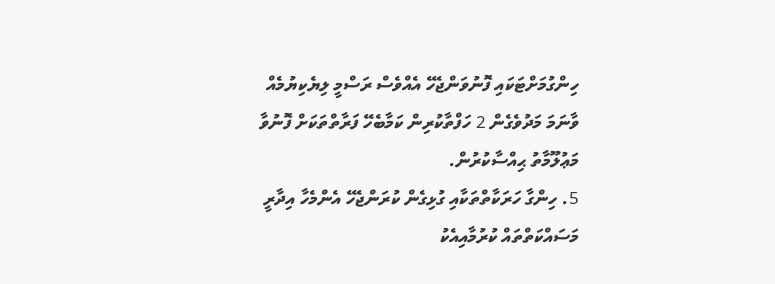ހިންގުމަށްޓަކައި ފޮނުވަންޖެހޭ އެއްވެސް ރަސްމީ ލިޔެކިޔުމެއް ވާނަމަ މަދުވެގެން 2 ހަފްތާކުރިން ކަމާބެހޭ ފަރާތްތަކަށް ފޮނުވާ މަޢުލޫމާތު ޙިއްސާކުރުން.
5. ހިންގާ ހަރަކާތްތަކާއި ގުޅިގެން ކުރަންޖެހޭ އެންމެހާ އިދާރީ މަސައްކަތްތައް ކުރުމާއިއެކު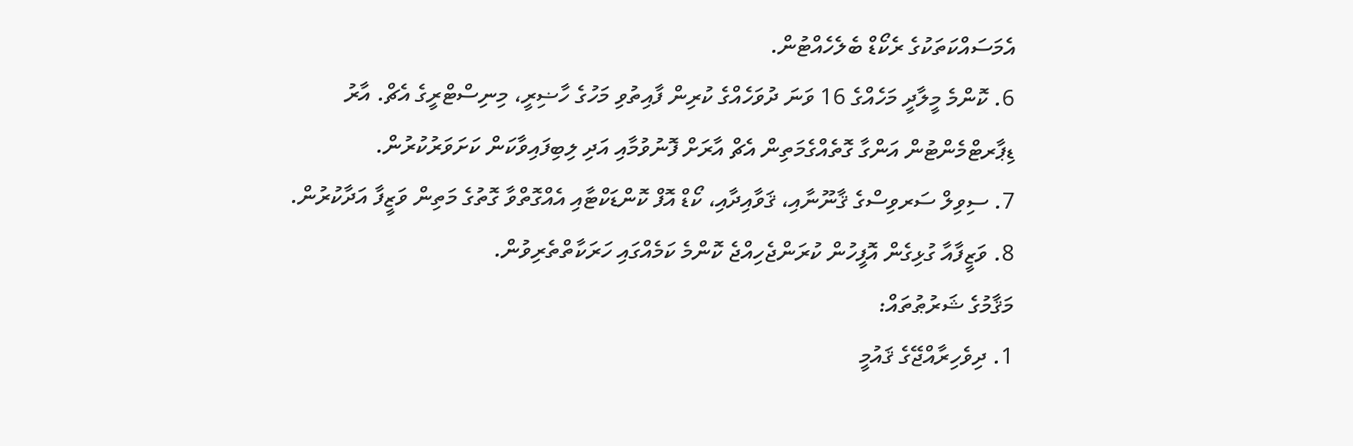އެމަސައްކަތަކުގެ ރެކޯޑް ބެލެހެއްޓުން.
6. ކޮންމެ މީލާދީ މަހެއްގެ 16 ވަނަ ދުވަހެއްގެ ކުރިން ފާއިތުވި މަހުގެ ހާޟިރީ، މިނިސްޓްރީގެ އެޗް. އާރު ޑިޕާރޓްމެންޓުން އަންގާ ގޮތެއްގެމަތިން އެޗް އާރަށް ފޮނުވުމާއި އަދި ލިބިފައިވާކަން ކަށަވަރުކުރުން.
7. ސިވިލް ސަރވިސްގެ ޤާނޫނާއި، ޤަވާއިދާއި، ކޯޑް އޮފް ކޮންޑަކްޓާއި އެއްގޮތްވާ ގޮތުގެ މަތިން ވަޒީފާ އަދާކުރުން.
8. ވަޒީފާއާ ގުޅިގެން އޮފީހުން ކުރަންޖެހިއްޖެ ކޮންމެ ކަމެއްގައި ހަރަކާތްތެރިވުން.
މަޤާމުގެ ޝަރުޠުތައް:
1. ދިވެހިރާއްޖޭގެ ޤައުމީ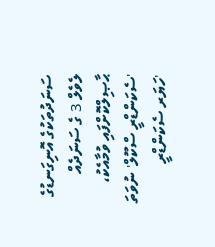ސަނަދުތަކުގެ އޮނިގަނޑުގެ ލެވެލް 3 ގެ ސަނަދެއް ޙާޞިލްކޮށްފައި ވުމާއެކު، 'ސެކަންޑްރީ ސްކޫލް' ނުވަތަ 'ހަޔަރ ސެކަންޑްރީ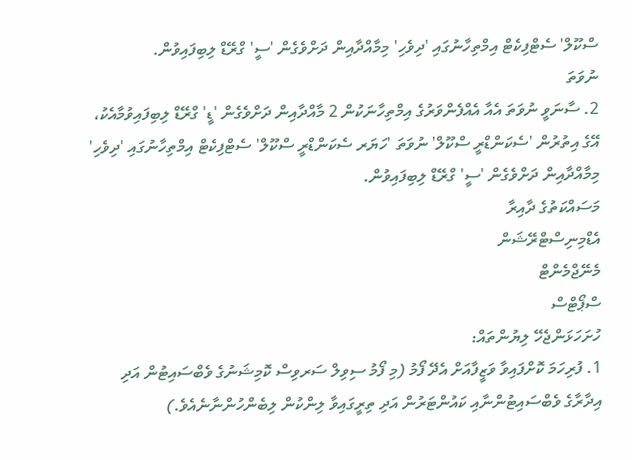ސްކޫލް' ސެޓްފިކެޓް އިމްތިހާނުގައި 'ދިވެހި' މިމާއްދާއިން ދަށްވެގެން 'ސީ' ގްރޭޑް ލިބިފައިވުން.
ނުވަތަ
2. ސާނަވީ ނުވަތަ އެއާ އެއްފެންވަރުގެ އިމްތިހާނަކުން 2 މާއްދާއިން ދަށްވެގެން 'ޑީ' ގްރޭޑް ލިބިފައިވުމާއެކު، އޭގެ އިތުރުން 'ސެކަންޑްރީ ސްކޫލް' ނުވަތަ 'ހަޔަރ ސެކަންޑްރީ ސްކޫލް' ސެޓްފިކެޓް އިމްތިހާނުގައި 'ދިވެހި' މިމާއްދާއިން ދަށްވެގެން 'ސީ' ގްރޭޑް ލިބިފައިވުން.
މަސައްކަތުގެ ދާއިރާ
އެޑްމިނިސްޓްރޭޝަން
މެނޭޖްމެންޓް
ސްޕޯޓްސް
ހުށަހަޅަންޖެހޭ ލިޔުންތައް:
1. ފުރިހަމަ ކޮށްފައިވާ ވަޒީފާއަށް އެދޭ ފޯމު (މި ފޯމު ސިވިލް ސަރވިސް ކޮމިޝަނުގެ ވެބްސައިޓުން އަދި އިދާރާގެ ވެބްސައިޓުންނާއި ކައުންޓަރުން އަދި ތިރީގައިވާ ލިންކުން ލިބެންހުންނާނެއެވެ.)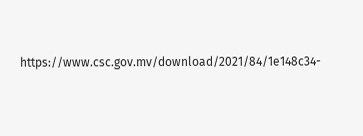https://www.csc.gov.mv/download/2021/84/1e148c34-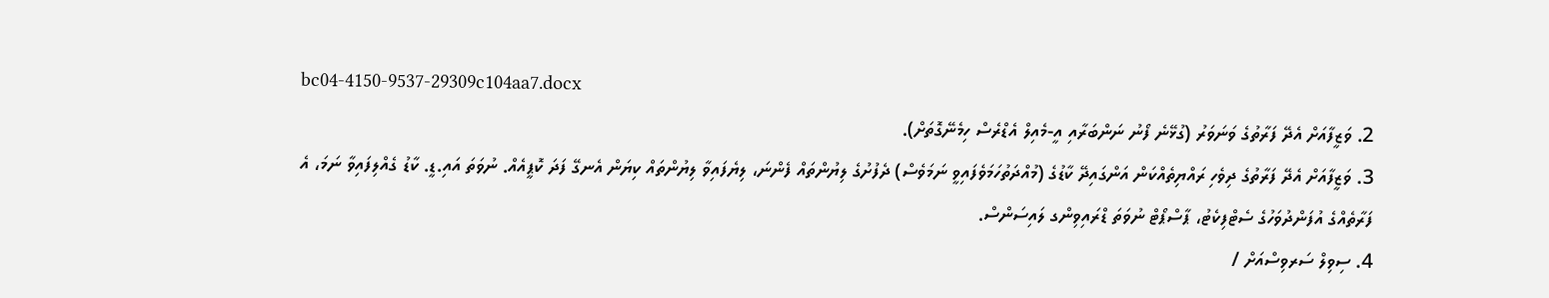bc04-4150-9537-29309c104aa7.docx
2. ވަޒީފާއަށް އެދޭ ފަރާތުގެ ވަނަވަރު (ގުޅޭނެ ފޯނު ނަންބަރާއި އީ-މެއިލް އެޑްރެސް ހިމެނޭގޮތަށް).
3. ވަޒީފާއަށް އެދޭ ފަރާތުގެ ދިވެހި ރައްޔިތެއްކަން އަންގައިދޭ ކާޑުގެ (މުއްދަތުހަމަވެފައިވީ ނަމަވެސް) ދެފުށުގެ ލިޔުންތައް ފެންނަ، ލިޔެފައިވާ ލިޔުންތައް ކިޔަން އެނގޭ ފަދަ ކޮޕީއެއް. ނުވަތަ އައި.ޑީ. ކާޑު ގެއްލިފައިވާ ނަމަ، އެ ފަރާތެއްގެ އުފަންދުވަހުގެ ސެޓްފިކެޓު، ޕާސްޕޯޓް ނުވަތަ ޑްރައިވިންގ ލައިސަންސް.
4. ސިވިލް ސަރވިސްއަށް /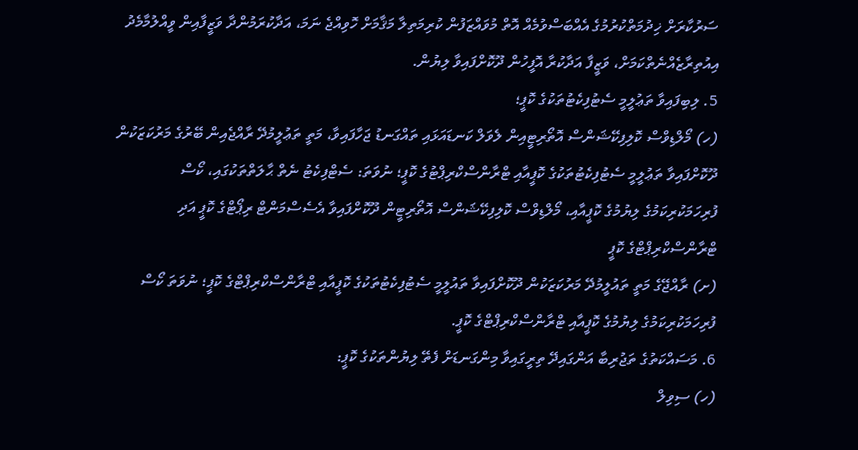ސަރުކާރަށް ޚިދުމަތްކުރުމުގެ އެއްބަސްވުމެއް އޮތް މުވައްޒަފުން ކުރިމަތިލާ މަޤާމަށް ހޮވިއްޖެ ނަމަ، އަދާކުރަމުންދާ ވަޒީފާއިން ވީއްލުމާމެދު އިއުތިރާޒެއްނެތްކަމަށް، ވަޒީފާ އަދާކުރާ އޮފީހުން ދޫކޮށްފައިވާ ލިޔުން.
5. ލިބިފައިވާ ތަޢުލީމީ ސެޓުފިކެޓުތަކުގެ ކޮޕީ؛
(ހ) މޯލްޑިވްސް ކޮލިފިކޭޝަންސް އޮތޯރިޓީއިން ލެވަލް ކަނޑައަޅައި ތައްގަނޑު ޖަހާފައިވާ، މަތީ ތަޢުލީމުދޭ ރާއްޖެއިން ބޭރުގެ މަރުކަޒަކުން ދޫކޮށްފައިވާ ތަޢުލީމީ ސެޓުފިކެޓުތަކުގެ ކޮޕީއާއި ޓްރާންސްކްރިޕްޓުގެ ކޮޕީ؛ ނުވަތަ: ސެޓްފިކެޓު ނެތް ޙާލަތްތަކުގައި، ކޯސް ފުރިހަމަކުރިކަމުގެ ލިޔުމުގެ ކޮޕީއާއި، މޯލްޑިވްސް ކޮލިފިކޭޝަންސް އޮތޯރިޓީން ދޫކޮށްފައިވާ އެސެސްމަންޓް ރިޕޯޓްގެ ކޮޕީ އަދި ޓްރާންސްކްރިޕްޓްގެ ކޮޕީ
(ށ) ރާއްޖޭގެ މަތީ ތައުލީމުދޭ މަރުކަޒަކުން ދޫކޮށްފައިވާ ތައުލީމީ ސެޓުފިކެޓުތަކުގެ ކޮޕީއާއި ޓްރާންސްކްރިޕްޓްގެ ކޮޕީ؛ ނުވަތަ ކޯސް ފުރިހަމަކުރިކަމުގެ ލިޔުމުގެ ކޮޕީއާއި ޓްރާންސްކްރިޕްޓްގެ ކޮޕީ.
6. މަސައްކަތުގެ ތަޖުރިބާ އަންގައިދޭ ތިރީގައިވާ މިންގަނޑަށް ފެތޭ ލިޔުންތަކުގެ ކޮޕީ:
(ހ) ސިވިލް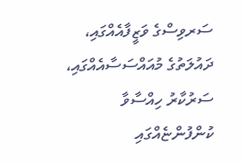ސަރވިސްގެ ވަޒީފާއެއްގައި، ދައުލަތުގެ މުއައްސަސާއެއްގައި، ސަރުކާރު ހިއްސާވާ ކުންފުންޏެއްގައި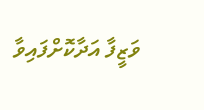ވަޒީފާ އަދާކޮށްފައިވާ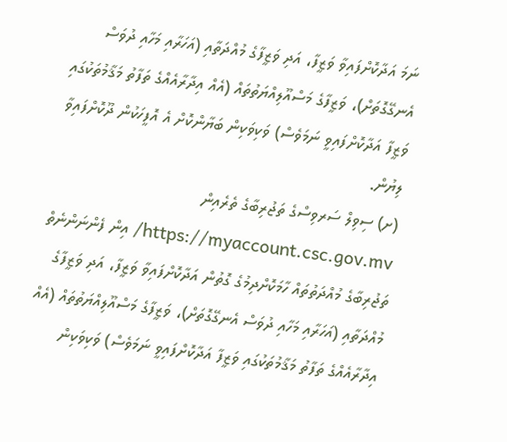ނަމަ އަދާކޮށްފައިވާ ވަޒީފާ، އަދި ވަޒީފާގެ މުއްދަތާއި (އަހަރާއި މަހާއި ދުވަސް އެނގޭގޮތަށް)، ވަޒީފާގެ މަސްއޫލިއްޔަތުތައް (އެއް އިދާރާއެއްގެ ތަފާތު މަޤާމުތަކުގައި ވަޒީފާ އަދާކޮށްފައިވީ ނަމަވެސް) ވަކިވަކިން ބަޔާންކޮށް އެ އޮފީހަކުން ދޫކޮށްފައިވާ ލިޔުން.
(ށ) ސިވިލް ސަރވިސްގެ ތަޖުރިބާގެ ތެރެއިން https://myaccount.csc.gov.mv/ އިން ފެންނަންނެތް ތަޖުރިބާގެ މުއްދަތުތައް ހާމަކޮށްދިމުގެ ގޮތުން އަދާކޮށްފައިވާ ވަޒީފާ، އަދި ވަޒީފާގެ މުއްދަތާއި (އަހަރާއި މަހާއި ދުވަސް އެނގޭގޮތަށް)، ވަޒީފާގެ މަސްއޫލިއްޔަތުތައް (އެއް އިދާރާއެއްގެ ތަފާތު މަޤާމުތަކުގައި ވަޒީފާ އަދާކޮށްފައިވީ ނަމަވެސް) ވަކިވަކިން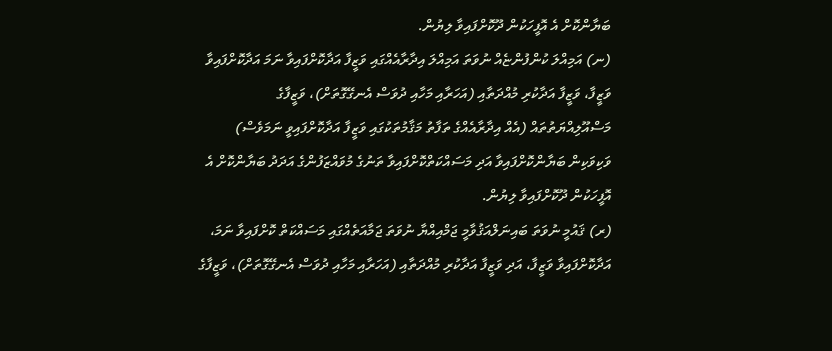ބަޔާންކޮށް އެ އޮފީހަކުން ދޫކޮށްފައިވާ ލިޔުން.
(ނ) އަމިއްލަ ކުންފުންޏެއް ނުވަތަ އަމިއްލަ އިދާރާއެއްގައި ވަޒީފާ އަދާކޮށްފައިވާ ނަމަ އަދާކޮށްފައިވާ ވަޒީފާ، ވަޒީފާ އަދާކުރި މުއްދަތާއި (އަހަރާއި މަހާއި ދުވަސް އެނގޭގޮތަށް)، ވަޒީފާގެ މަސްއޫލިއްޔަތުތައް (އެއް އިދާރާއެއްގެ ތަފާތު މަޤާމުތަކުގައި ވަޒީފާ އަދާކޮށްފައިވީ ނަމަވެސް) ވަކިވަކިން ބަޔާންކޮށްފައިވާ އަދި މަސައްކަތްކޮށްފައިވާ ތަނުގެ މުވައްޒަފުންގެ އަދަދު ބަޔާންކޮށް އެ އޮފީހަކުން ދޫކޮށްފައިވާ ލިޔުން.
(ރ) ޤައުމީ ނުވަތަ ބައިނަލްއަޤުވާމީ ޖަމްއިއްޔާ ނުވަތަ ޖަމާއަތެއްގައި މަސައްކަތް ކޮށްފައިވާ ނަމަ، އަދާކޮށްފައިވާ ވަޒީފާ، އަދި ވަޒީފާ އަދާކުރި މުއްދަތާއި (އަހަރާއި މަހާއި ދުވަސް އެނގޭގޮތަށް)، ވަޒީފާގެ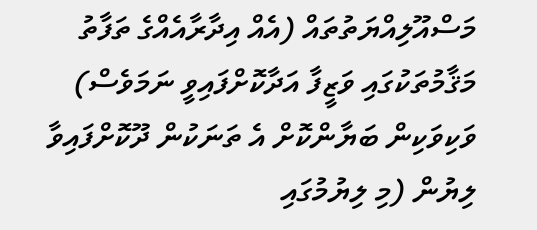މަސްއޫލިއްޔަތުތައް (އެއް އިދާރާއެއްގެ ތަފާތު މަޤާމުތަކުގައި ވަޒީފާ އަދާކޮށްފައިވީ ނަމަވެސް) ވަކިވަކިން ބަޔާންކޮށް އެ ތަނަކުން ދޫކޮށްފައިވާ ލިޔުން (މި ލިޔުމުގައި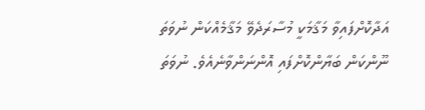އަދާކޮށްފައިވާ މަޤާމަކީ މުސާރަދެވޭ މަޤާމެއްކަން ނުވަތަ ނޫންކަން ބަޔާންކޮށްފައި އޮންނަންވާނެއެވެ. ނުވަތަ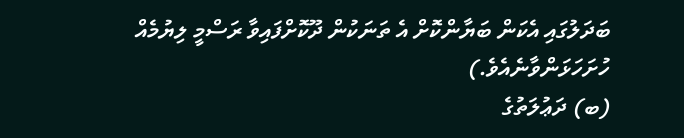ބަދަލުގައި އެކަން ބަޔާންކޮށް އެ ތަނަކުން ދޫކޮށްފައިވާ ރަސްމީ ލިޔުމެއް ހުށަހަޅަންވާނެއެވެ.)
(ބ) ދަޢުލަތުގެ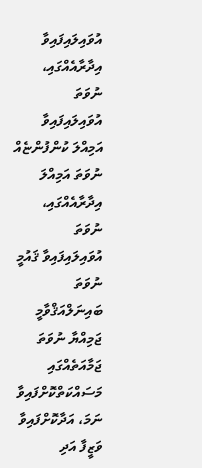އުވައިލައިފައިވާ އިދާރާއެއްގައި، ނުވަތަ އުވައިލައިފައިވާ އަމިއްލަ ކުންފުންޏެއް ނުވަތަ އަމިއްލަ އިދާރާއެއްގައި، ނުވަތަ އުވައިލައިފައިވާ ޤައުމީ ނުވަތަ ބައިނަލްއަޤްވާމީ ޖަމިއްޔާ ނުވަތަ ޖަމާއަތެއްގައި މަސައްކަތްކޮށްފައިވާ ނަމަ، އަދާކޮށްފައިވާ ވަޒީފާ އަދި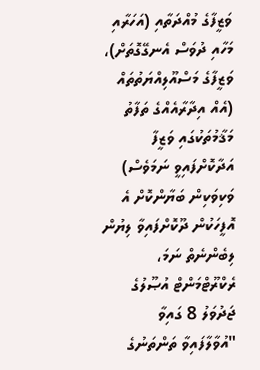ވަޒީފާގެ މުއްދަތާއި (އަހަރާއި މަހާއި ދުވަސް އެނގޭގޮތަށް)، ވަޒީފާގެ މަސްއޫލިއްޔަތުތައް (އެއް އިދާރާއެއްގެ ތަފާތު މަޤާމުތަކުގައި ވަޒީފާ އަދާކޮށްފައިވީ ނަމަވެސް) ވަކިވަކިން ބަޔާންކޮށް އެ އޮފީހަކުން ދޫކޮށްފައިވާ ލިޔުން ލިބެންނެތް ނަމަ، ރެކްރޫޓްމަންޓް އުޞޫލުގެ ޖަދުވަލު 8 ގައިވާ "އުވާލާފައިވާ ތަންތަނުގެ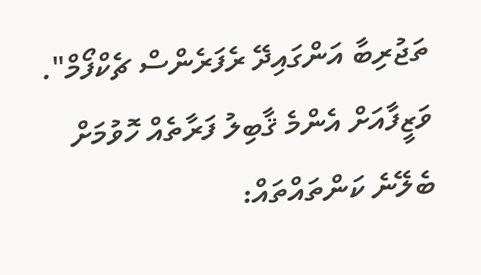ތަޖުރިބާ އަންގައިދޭ ރެފަރެންސް ޗެކްފޯމް".
ވަޒީފާއަށް އެންމެ ޤާބިލު ފަރާތެއް ހޮވުމަށް ބެލޭނެ ކަންތައްތައް: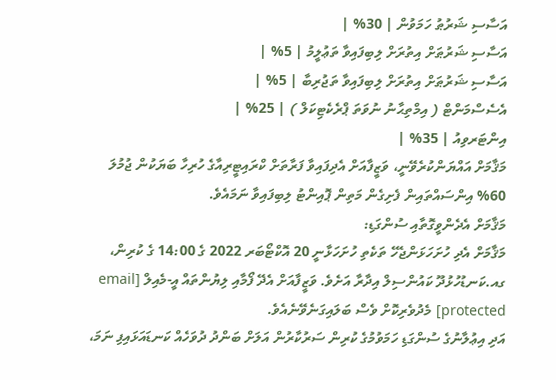އަސާސި ޝަރުޠު ހަމަވުން | 30% |
އަސާސި ޝަރުޠަށް އިތުރަށް ލިބިފައިވާ ތަޢުލީމު | 5% |
އަސާސި ޝަރުޠަށް އިތުރަށް ލިބިފައިވާ ތަޖުރިބާ | 5% |
އެސެސްމަންޓް ( އިމްތިޙާނު ނުވަތަ ޕްރެކެޓިކަލް ) | 25% |
އިންޓަރވިއު | 35% |
މަޤާމަށް އައްޔަންކުރެވޭނީ، ވަޒީފާއަށް އެދިފައިވާ ފަރާތަށް ކްރައިޓީރިއާގެ ހުރިހާ ބަޔަކުން ޖުމުލަ 60% އިންސައްތައިން ފެށިގެން މަތިން ޕޮއިންޓު ލިބިފައިވާ ނަމައެވެ.
މަޤާމަށް އެދެންވީގޮތާއި ސުންގަޑި:
މަޤާމަށް އެދި ހުށަހަޅަންޖެހޭ ތަކެތި ހުށަހަޅާނީ 20 އޮކްޓޯބަރ 2022 ގެ 14:00 ގެ ކުރިން، ގއ.ކަނޑުހުޅުދޫ ކައުންސިލް އިދާރާ އަށެވެ. ވަޒީފާއަށް އެދޭ ފޯމާއި ލިޔުންތައް އީ-މެއިލް [email protected] މެދުވެރިކޮށް ވެސް ބަލައިގަނެވޭނެއެވެ.
އަދި އިޢުލާނުގެ ސުންގަޑި ހަމަވުމުގެ ކުރިން ސަރުކާރުން އަލަށް ބަންދު ދުވަހެއް ކަނޑައަޅައިފި ނަމަ،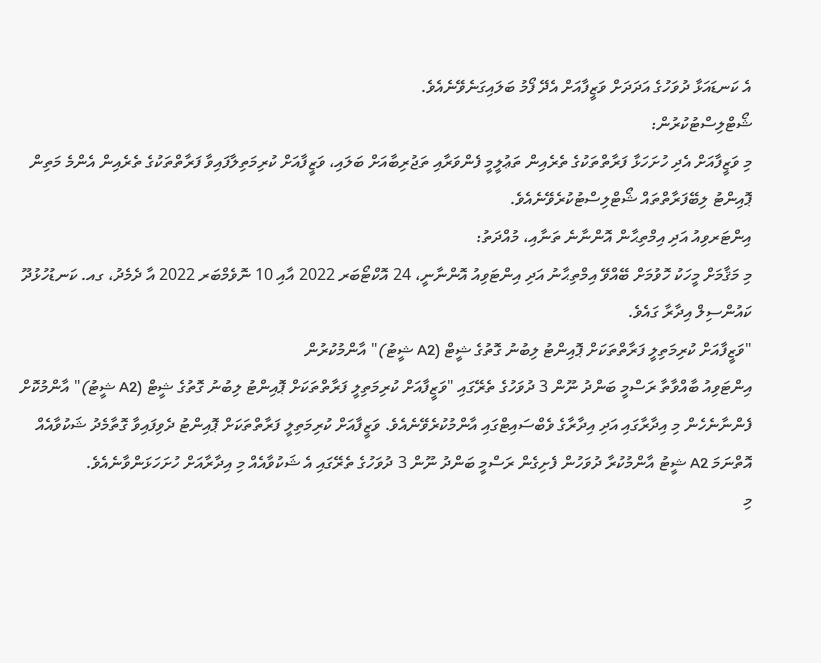އެ ކަނޑައަޅާ ދުވަހުގެ އަދަދަށް ވަޒީފާއަށް އެދޭ ފޯމު ބަލައިގަނެވޭނެއެވެ.
ޝޯޓްލިސްޓުކުރުން:
މި ވަޒީފާއަށް އެދި ހުށަހަޅާ ފަރާތްތަކުގެ ތެރެއިން ތަޢުލީމީ ފެންވަރާއި ތަޖުރިބާއަށް ބަލައި، ވަޒީފާއަށް ކުރިމަތިލާފައިވާ ފަރާތްތަކުގެ ތެރެއިން އެންމެ މަތިން ޕޮއިންޓު ލިބޭފަރާތްތައް ޝޯޓްލިސްޓުކުރެވޭނެއެވެ.
އިންޓަރވިއު އަދި އިމްތިޙާން އޮންނާނެ ތަނާއި، މުއްދަތު:
މި މަޤާމަށް މީހަކު ހޮވުމަށް ބޭއްވޭ އިމްތިޙާނު އަދި އިންޓަވިއު އޮންނާނީ، 24 އޮކްޓޯބަރ 2022 އާއި 10 ނޮވެމްބަރ 2022 އާ ދެމެދު، ގއ. ކަނޑުހުޅުދޫ ކައުންސިލް އިދާރާ ގައެވެ.
"ވަޒީފާއަށް ކުރިމަތިލީ ފަރާތްތަކަށް ޕޮއިންޓު ލިބުނު ގޮތުގެ ޝީޓް (A2 ޝީޓު)" އާންމުކުރުން
އިންޓަވިއު ބާއްވާތާ ރަސްމީ ބަންދު ނޫން 3 ދުވަހުގެ ތެރޭގައި "ވަޒީފާއަށް ކުރިމަތިލީ ފަރާތްތަކަށް ޕޮއިންޓު ލިބުނު ގޮތުގެ ޝީޓް (A2 ޝީޓު)" އާންމުކޮށް ފެންނާނެހެން މި އިދާރާގައި އަދި އިދާރާގެ ވެބްސައިޓްގައި އާންމުކުރެވޭނެއެވެ. ވަޒީފާއަށް ކުރިމަތިލީ ފަރާތްތަކަށް ޕޮއިންޓު ދެވިފައިވާ ގޮތާމެދު ޝަކުވާއެއް އޮތްނަމަ A2 ޝީޓު އާންމުކުރާ ދުވަހުން ފެށިގެން ރަސްމީ ބަންދު ނޫން 3 ދުވަހުގެ ތެރޭގައި އެ ޝަކުވާއެއް މި އިދާރާއަށް ހުށަހަޅަންވާނެއެވެ.
މި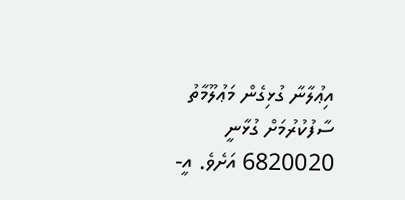އިޢުލާނާ ގުޅިގެން މަޢުލޫމާތު ސާފުކުރުމަށް ގުޅާނީ 6820020 އަށެވެ. އީ-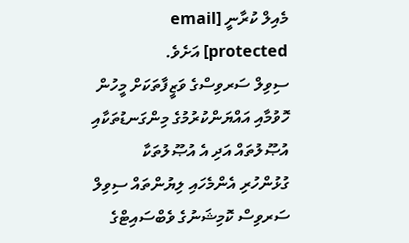މެއިލް ކުރާނީ [email protected] އަށެވެ.
ސިވިލް ސަރވިސްގެ ވަޒީފާތަކަށް މީހުން ހޮވުމާއި އައްޔަންކުރުމުގެ މިންގަނޑުތަކާއި އުޞޫލުތައް އަދި އެ އުޞޫލުތަކާ ގުޅުންހުރި އެންމެހައި ލިޔުންތައް ސިވިލް ސަރވިސް ކޮމިޝަނުގެ ވެބްސައިޓްގެ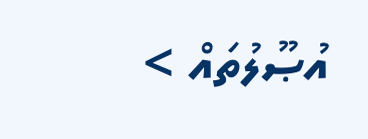އުޞޫލުތައް >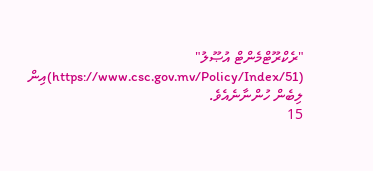"ރެކްރޫޓްމެންޓް އުޞޫލު" (https://www.csc.gov.mv/Policy/Index/51)އިން ލިބެން ހުންނާނެއެވެ.
15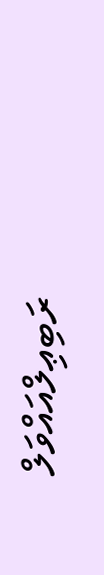ރަބިޢިލްއައްވަލް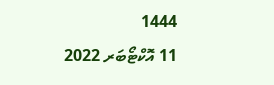1444
11 އޮކްޓޯބަރ 2022